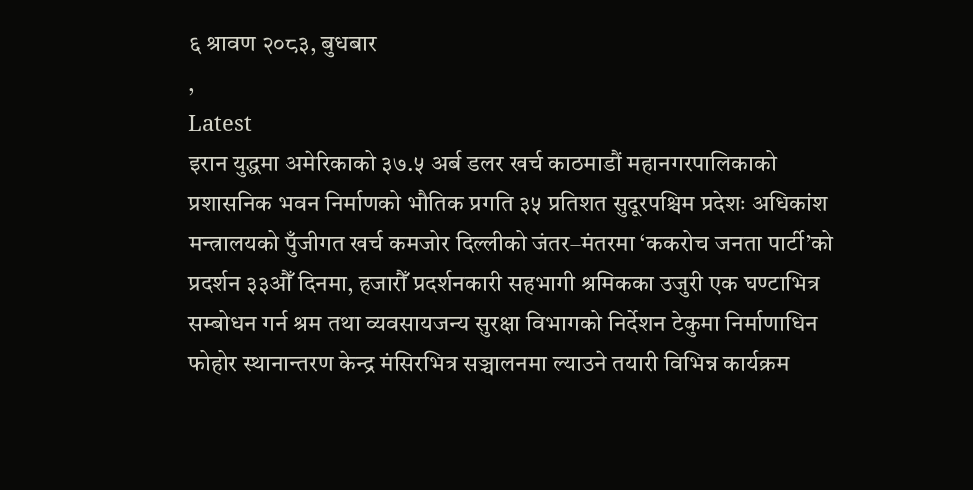६ श्रावण २०८३, बुधबार
,
Latest
इरान युद्धमा अमेरिकाको ३७.५ अर्ब डलर खर्च काठमाडौं महानगरपालिकाको प्रशासनिक भवन निर्माणको भौतिक प्रगति ३५ प्रतिशत सुदूरपश्चिम प्रदेशः अधिकांश मन्त्रालयको पुँजीगत खर्च कमजोर दिल्लीको जंतर–मंतरमा ‘ककरोच जनता पार्टी’को प्रदर्शन ३३औँ दिनमा, हजारौँ प्रदर्शनकारी सहभागी श्रमिकका उजुरी एक घण्टाभित्र सम्बोधन गर्न श्रम तथा व्यवसायजन्य सुरक्षा विभागको निर्देशन टेकुमा निर्माणाधिन फोहोर स्थानान्तरण केन्द्र मंसिरभित्र सञ्चालनमा ल्याउने तयारी विभिन्न कार्यक्रम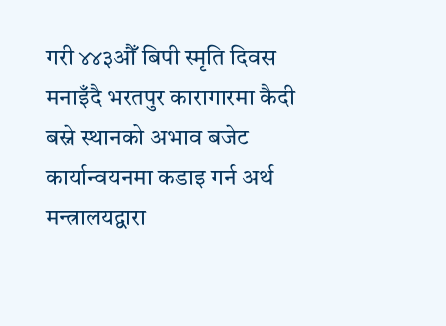गरी ४४३औँ बिपी स्मृति दिवस मनाइँदै भरतपुर कारागारमा कैदी बस्ने स्थानको अभाव बजेट कार्यान्वयनमा कडाइ गर्न अर्थ मन्त्रालयद्वारा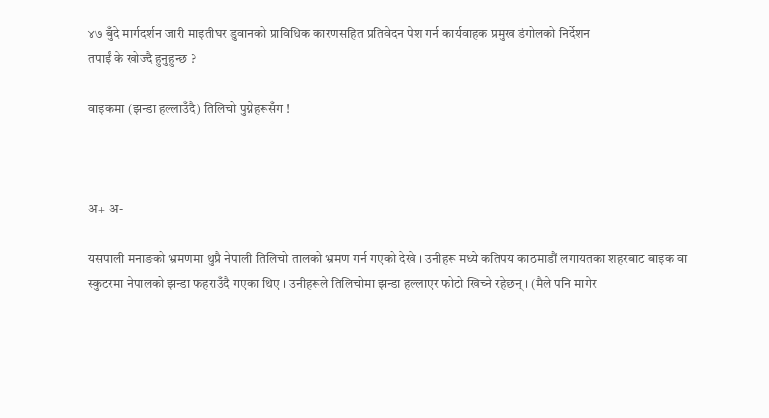४७ बुँदे मार्गदर्शन जारी माइतीघर डुवानको प्राविधिक कारणसहित प्रतिवेदन पेश गर्न कार्यवाहक प्रमुख डंगोलको निर्देशन
तपाईं के खोज्दै हुनुहुन्छ ?

वाइकमा (झन्डा हल्लाउँदै) तिलिचो पुग्नेहरूसँग !



अ+ अ-

यसपाली मनाङको भ्रमणमा थुप्रै नेपाली तिलिचो तालको भ्रमण गर्न गएको देखे । उनीहरू मध्ये कतिपय काठमाडौं लगायतका शहरबाट बाइक वा स्कुटरमा नेपालको झन्डा फहराउँदै गएका थिए । उनीहरूले तिलिचोमा झन्डा हल्लाएर फोटो खिच्ने रहेछन् । (मैले पनि मागेर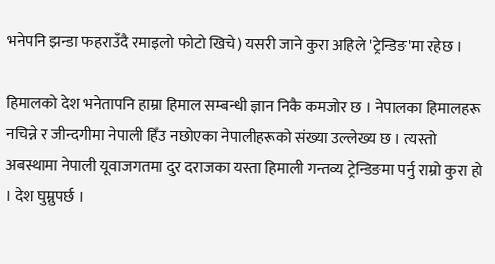भनेपनि झन्डा फहराउँदै रमाइलो फोटो खिचे) यसरी जाने कुरा अहिले 'ट्रेन्डिङ'मा रहेछ ।

हिमालको देश भनेतापनि हाम्रा हिमाल सम्बन्धी ज्ञान निकै कमजोर छ । नेपालका हिमालहरू नचिन्ने र जीन्दगीमा नेपाली हिँउ नछोएका नेपालीहरूको संख्या उल्लेख्य छ । त्यस्तो अबस्थामा नेपाली यूवाजगतमा दुर दराजका यस्ता हिमाली गन्तव्य ट्रेन्डिङमा पर्नु राम्रो कुरा हो । देश घुम्नुपर्छ ।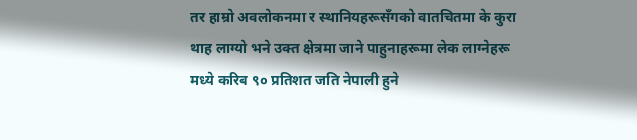तर हाम्रो अवलोकनमा र स्थानियहरूसँगको वातचितमा के कुरा थाह लाग्यो भने उक्त क्षेत्रमा जाने पाहुनाहरूमा लेक लाग्नेहरू मध्ये करिब ९० प्रतिशत जति नेपाली हुने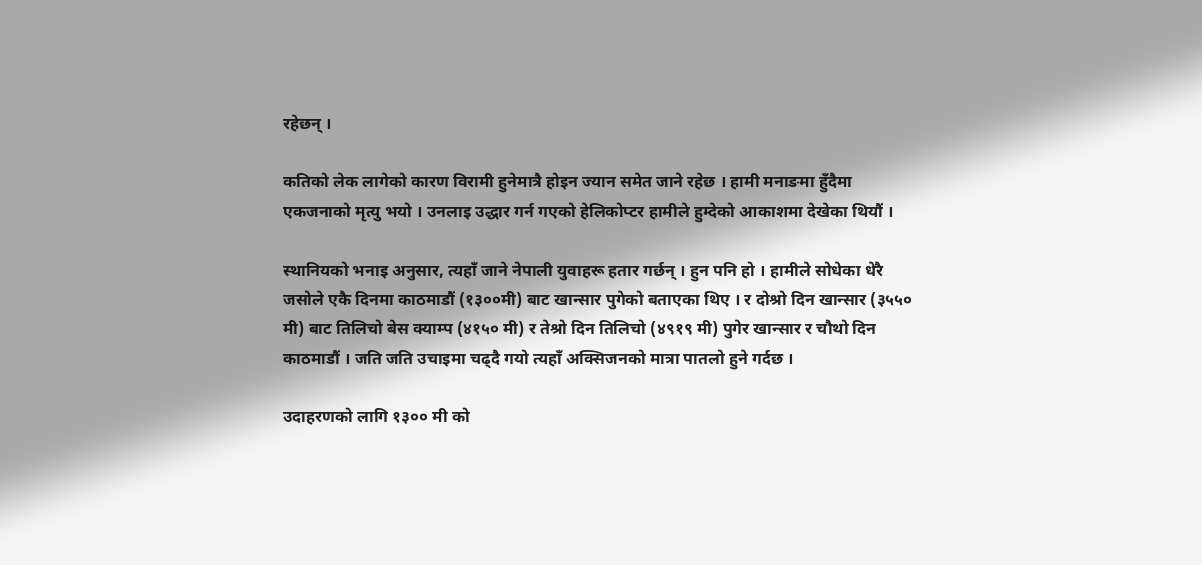रहेछन् ।

कतिको लेक लागेको कारण विरामी हुनेमात्रै होइन ज्यान समेत जाने रहेछ । हामी मनाङमा हुँदैमा एकजनाको मृत्यु भयो । उनलाइ उद्धार गर्न गएको हेलिकोप्टर हामीले हुम्देको आकाशमा देखेका थियौं ।

स्थानियको भनाइ अनुसार, त्यहाँ जाने नेपाली युवाहरू हतार गर्छन् । हुन पनि हो । हामीले सोधेका धेरै जसोले एकै दिनमा काठमाडौं (१३००मी) बाट खान्सार पुगेको बताएका थिए । र दोश्रो दिन खान्सार (३५५० मी) बाट तिलिचो बेस क्याम्प (४१५० मी) र तेश्रो दिन तिलिचो (४९१९ मी) पुगेर खान्सार र चौथो दिन काठमाडौं । जति जति उचाइमा चढ्दै गयो त्यहाँ अक्सिजनको मात्रा पातलो हुने गर्दछ ।

उदाहरणको लागि १३०० मी को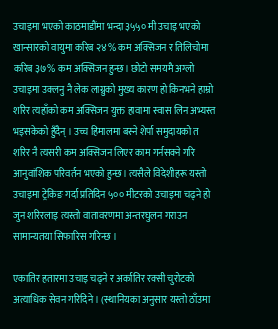उचाइमा भएको काठमाडौंमा भन्दा ३५५० मी उचाइ भएको खान्सारको वायुमा करिब २४% कम अक्सिजन र तिलिचोमा करिब ३७% कम अक्सिजन हुन्छ। छोटो समयमै अग्लो उचाइमा उक्लनु नै लेक लाग्नुको मुख्य कारण हो किनभने हाम्रो शरिर त्यहाँको कम अक्सिजन युक्त हावामा स्वास लिन अभ्यस्त भइसकेको हुँदैन् । उच्च हिमालमा बस्ने शेर्पा समुदायको त शरिर नै त्यसरी कम अक्सिजन लिएर काम गर्नसक्ने गरि आनुवांशिक परिवर्तन भएको हुन्छ। त्यसैले विदेशीहरू यस्तो उचाइमा ट्रेकिङ गर्दा प्रतिदिन ५०० मीटरको उचाइमा चढ्ने हो जुन शरिरलाइ त्यस्तो वातावरणमा अन्तरघुलन गराउन सामान्यतया सिफारिस गरिन्छ ।

एकातिर हतारमा उचाइ चढ्ने र अर्कातिर रक्सी चुरोटको अत्याधिक सेवन गरिदिने । (स्थानियका अनुसार यस्तो ठाँउमा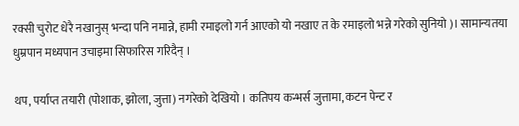रक्सी चुरोट धेरै नखानुस् भन्दा पनि नमान्ने, हामी रमाइलो गर्न आएको यो नखाए त के रमाइलो भन्ने गरेको सुनियो )। सामान्यतया धुम्रपान मध्यपान उचाइमा सिफारिस गरिदैन् ।

थप, पर्याप्त तयारी (पोशाक, झोला, जुत्ता) नगरेको देखियो । कतिपय कन्भर्स जुत्तामा, कटन पेन्ट र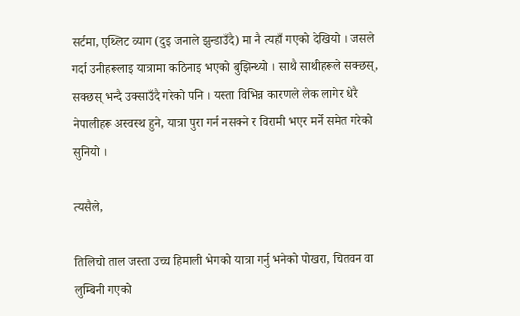सर्टमा, एथ्लिट व्याग (दुइ जनाले झुन्डाउँदै) मा नै त्यहाँ गएको देखियो । जसले गर्दा उनीहरूलाइ यात्रामा कठिनाइ भएको बुझिन्थ्यो । साथै साथीहरूले सक्छस्, सक्छस् भन्दै उक्साउँदै गरेको पनि । यस्ता विभिन्न कारणले लेक लागेर धेरै नेपालीहरू अस्वस्थ हुने, यात्रा पुरा गर्न नसक्ने र विरामी भएर मर्ने समेत गरेको सुनियो ।

त्यसैले,

तिलिचो ताल जस्ता उच्च हिमाली भेगको यात्रा गर्नु भनेको पोखरा, चितवन वा लुम्बिनी गएको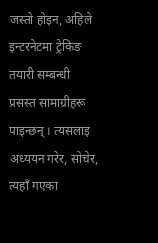जस्तो होइन, अहिले इन्टरनेटमा ट्रेकिङ तयारी सम्बन्धी प्रसस्त सामाग्रीहरू पाइन्छन् । त्यसलाइ अध्ययन गरेर, सोचेर, त्यहाँ गएका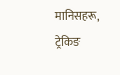मानिसहरू, ट्रेकिङ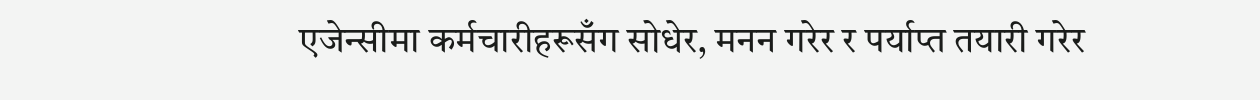एजेन्सीमा कर्मचारीहरूसँग सोधेर, मनन गरेर र पर्याप्त तयारी गरेर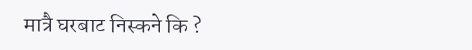मात्रै घरबाट निस्कने कि ?